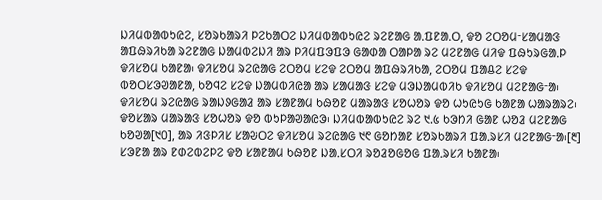ᱡᱤᱢᱵᱟᱵᱩᱭᱮ, ᱥᱚᱨᱠᱟᱨᱤ ᱞᱮᱠᱟᱛᱮ ᱡᱤᱢᱵᱟᱵᱩᱭᱮ ᱨᱮᱱᱟᱜ ᱟᱹᱯᱱᱟᱹᱛ, ᱫᱚ ᱮᱛᱚᱢᱼᱥᱟᱢᱟᱝ ᱟᱯᱷᱨᱤᱠᱟ ᱨᱮᱱᱟᱜ ᱡᱟᱢᱵᱮᱡᱤ ᱟᱨ ᱞᱤᱢᱯᱳᱯᱳ ᱜᱟᱰᱟ ᱛᱟᱞᱟ ᱨᱮ ᱢᱮᱱᱟᱜ ᱢᱤᱫ ᱯᱷᱩᱨᱜᱟᱹᱞ ᱫᱤᱥᱚᱢ ᱠᱟᱱᱟ᱾ ᱫᱤᱥᱚᱢ ᱨᱮᱭᱟᱜ ᱮᱛᱚᱢ ᱥᱮᱫ ᱮᱛᱚᱢ ᱟᱯᱷᱨᱤᱠᱟ, ᱮᱛᱚᱢ ᱯᱟᱪᱮ ᱥᱮᱫ ᱵᱚᱛᱥᱳᱣᱟᱱᱟ, ᱠᱚᱧᱮ ᱥᱮᱫ ᱡᱟᱢᱵᱤᱭᱟ ᱟᱨ ᱥᱟᱢᱟᱝ ᱥᱮᱫ ᱢᱳᱡᱟᱢᱵᱤᱠ ᱫᱤᱥᱚᱢ ᱢᱮᱱᱟᱜᱼᱟ᱾ ᱫᱤᱥᱚᱢ ᱨᱮᱭᱟᱜ ᱨᱟᱡᱽᱜᱟᱲ ᱟᱨ ᱥᱟᱱᱟᱢ ᱠᱷᱚᱱ ᱢᱟᱨᱟᱝ ᱥᱚᱦᱚᱨ ᱫᱚ ᱦᱩᱭᱩᱜ ᱠᱟᱱᱟ ᱦᱟᱨᱟᱨᱮ᱾ ᱫᱚᱥᱟᱨ ᱢᱟᱨᱟᱝ ᱥᱚᱦᱚᱨ ᱫᱚ ᱵᱩᱞᱟᱣᱟᱭᱳ᱾ ᱡᱤᱢᱵᱟᱵᱩᱭᱮ ᱨᱮ ᱑.᱕ ᱠᱳᱴᱤ ᱜᱟᱱ ᱦᱚᱲ ᱢᱮᱱᱟᱜ ᱠᱚᱣᱟ[᱑᱐], ᱟᱨ ᱤᱝᱞᱤᱥ ᱥᱟᱶᱛᱮ ᱫᱤᱥᱚᱢ ᱨᱮᱭᱟᱜ ᱑᱖ ᱜᱚᱴᱟᱱ ᱥᱚᱨᱠᱟᱨᱤ ᱯᱟᱹᱨᱥᱤ ᱢᱮᱱᱟᱜᱼᱟ᱾[᱓] ᱥᱳᱱᱟ ᱟᱨ ᱱᱰᱮᱵᱮᱞᱮ ᱫᱚ ᱥᱟᱱᱟᱢ ᱠᱷᱚᱱ ᱡᱟᱹᱥᱛᱤ ᱨᱚᱲᱚᱜᱚᱜ ᱯᱟᱹᱨᱥᱤ ᱠᱟᱱᱟ᱾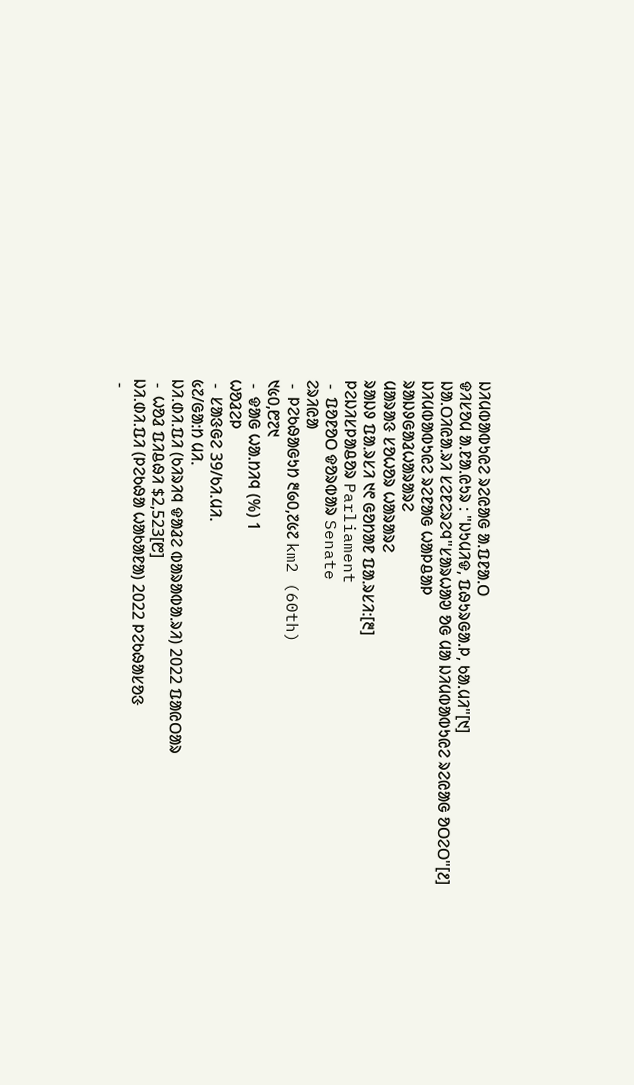ᱡᱤᱢᱵᱟᱵᱩᱭᱮ ᱨᱮᱭᱟᱜ ᱟᱹᱯᱱᱟᱹᱛ
ᱫᱤᱥᱚᱢ ᱟᱹᱱᱟᱹᱭᱩᱨ : "ᱡᱩᱢᱤᱫ, ᱯᱷᱩᱨᱜᱟᱹᱞ, ᱠᱟᱹᱢᱤ"[᱑]
ᱡᱟᱹᱛᱤᱭᱟᱹᱨᱤ ᱥᱮᱱᱮᱨᱮᱧ"ᱥᱟᱨᱦᱟᱣ ᱚᱜ ᱢᱟ ᱡᱤᱢᱵᱟᱵᱩᱭᱮ ᱨᱮᱭᱟᱜ ᱚᱛᱮᱛ"[᱒]
ᱡᱤᱢᱵᱟᱵᱩᱭᱮ ᱨᱮᱱᱟᱜ ᱦᱟᱞᱪᱟᱞ
ᱨᱟᱡᱽᱜᱟᱲᱦᱟᱨᱟᱨᱮ
ᱢᱟᱨᱟᱝ ᱥᱚᱦᱚᱨ ᱦᱟᱨᱟᱨᱮ
ᱨᱟᱡᱽ ᱯᱟᱹᱨᱥᱤ ᱑᱖ ᱜᱚᱴᱟᱱ ᱯᱟᱹᱨᱥᱤ:[᱓]
ᱞᱮᱡᱤᱥᱞᱟᱪᱚᱨ Parliament
 -  ᱯᱚᱱᱚᱛ ᱫᱚᱨᱵᱟᱨ Senate
ᱮᱨᱤᱭᱟ
 -  ᱞᱮᱠᱷᱟᱜᱩᱴ ᱓᱙᱐,᱗᱕᱗ km2 (60th)
᱑᱕᱐,᱘᱗᱑
 -  ᱫᱟᱜ ᱦᱟᱹᱴᱤᱧ (%) 1
ᱦᱚᱲᱮᱞ
 -  ᱥᱟᱝᱜᱮ 39/ᱠᱤᱹᱢᱤᱹ
᱕᱗/ᱜᱟᱺᱴ ᱢᱤᱹ
ᱡᱤ.ᱰᱤ.ᱯᱤ (ᱠᱤᱨᱤᱧ ᱫᱟᱲᱮ ᱵᱟᱨᱟᱵᱟᱹᱨᱤ) 2022 ᱯᱟᱭᱛᱟᱨ
 -  ᱦᱚᱲ ᱯᱤᱪᱷᱤ $2,523[᱘]
ᱡᱤ.ᱰᱤ.ᱯᱤ (ᱞᱮᱠᱷᱟ ᱦᱟᱠᱟᱱᱟ) 2022 ᱞᱮᱠᱷᱟᱥᱚᱝ
 -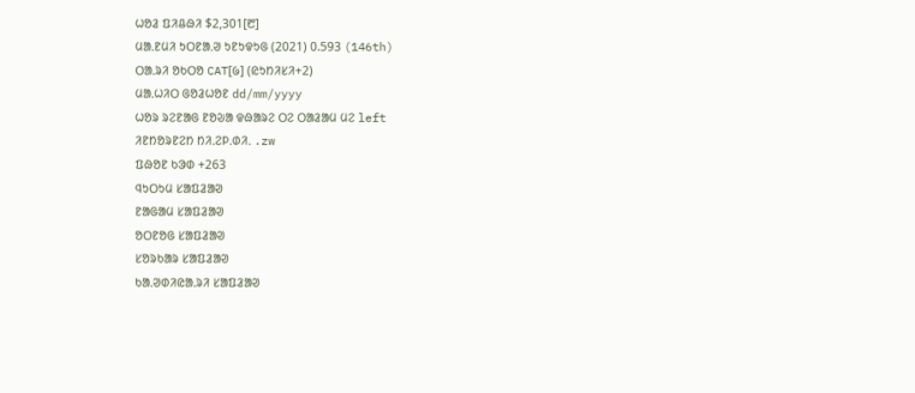ᱦᱚᱲ ᱯᱤᱪᱷᱤ $2,301[᱘]
ᱢᱟᱹᱱᱢᱤ ᱩᱛᱱᱟᱹᱣ ᱩᱱᱩᱫᱩᱜ (2021) 0.593 (146th)
ᱛᱟᱹᱨᱤ ᱚᱠᱛᱚ CAT[᱙] (ᱭᱩᱴᱤᱥᱤ+2)
ᱢᱟᱹᱦᱤᱛ ᱜᱚᱲᱦᱚᱱ dd/mm/yyyy
ᱦᱚᱨ ᱨᱮᱱᱟᱜ ᱱᱚᱶᱟ ᱫᱷᱟᱨᱮ ᱛᱮ ᱛᱟᱲᱟᱢ ᱢᱮ left
ᱤᱱᱴᱚᱨᱱᱮᱴ ᱴᱤᱹᱮᱞᱹᱰᱤᱹ .zw
ᱯᱷᱚᱱ ᱠᱳᱰ +263
ᱧᱩᱛᱩᱢ ᱥᱟᱯᱲᱟᱣ
ᱱᱟᱜᱟᱢ ᱥᱟᱯᱲᱟᱣ
ᱚᱛᱱᱚᱜ ᱥᱟᱯᱲᱟᱣ
ᱥᱚᱨᱠᱟᱨ ᱥᱟᱯᱲᱟᱣ
ᱠᱟᱹᱣᱰᱤᱭᱟᱹᱨᱤ ᱥᱟᱯᱲᱟᱣ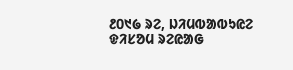᱒᱐᱑᱙ ᱨᱮ, ᱡᱤᱢᱵᱟᱵᱩᱭᱮ ᱫᱤᱥᱚᱢ ᱨᱮᱭᱟᱜ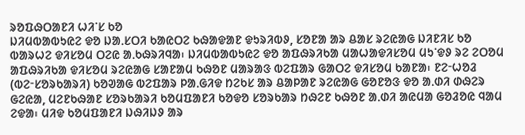ᱨᱚᱯᱷᱛᱟᱱᱤ ᱦᱤᱸᱥ ᱠᱚ
ᱡᱤᱢᱵᱟᱵᱩᱭᱮ ᱫᱚ ᱡᱟᱹᱥᱛᱤ ᱠᱟᱭᱛᱮ ᱠᱷᱟᱫᱟᱱ ᱫᱩᱨᱤᱵᱽ, ᱥᱚᱱᱟ ᱟᱨ ᱪᱟᱥ ᱨᱮᱭᱟᱜ ᱡᱤᱱᱤᱥ ᱠᱚ ᱵᱟᱨᱦᱮ ᱫᱤᱥᱚᱢ ᱛᱮᱭ ᱟᱹᱠᱷᱨᱤᱧᱟ᱾ ᱡᱤᱢᱵᱟᱵᱩᱭᱮ ᱫᱚ ᱟᱯᱷᱨᱤᱠᱟ ᱢᱟᱦᱟᱫᱤᱥᱚᱢ ᱢᱩᱸᱫᱽ ᱨᱮ ᱮᱛᱚᱢ ᱟᱯᱷᱨᱤᱠᱟ ᱫᱤᱥᱚᱢ ᱨᱮᱭᱟᱜ ᱥᱟᱱᱟᱢ ᱠᱷᱚᱱ ᱢᱟᱨᱟᱝ ᱵᱮᱯᱟᱨ ᱜᱟᱛᱮ ᱫᱤᱥᱚᱢ ᱠᱟᱱᱟ᱾ ᱱᱮᱼᱦᱚᱲ (ᱵᱮᱼᱥᱚᱨᱠᱟᱨᱤ) ᱠᱚᱣᱟᱜ ᱵᱮᱯᱟᱨ ᱞᱟᱹᱜᱤᱫ ᱴᱮᱠᱥ ᱟᱨ ᱪᱟᱞᱟᱱ ᱨᱮᱭᱟᱜ ᱜᱚᱱᱚᱝ ᱫᱚ ᱟᱹᱰᱤ ᱰᱷᱮᱨ ᱜᱮᱭᱟ, ᱢᱮᱱᱠᱷᱟᱱ ᱥᱚᱨᱠᱟᱨᱤ ᱠᱚᱢᱯᱟᱱᱤ ᱠᱚᱫᱚ ᱥᱚᱨᱠᱟᱨ ᱴᱷᱮᱱ ᱠᱷᱚᱱ ᱟᱹᱰᱤ ᱟᱭᱢᱟ ᱜᱚᱲᱚᱭ ᱧᱟᱢ ᱮᱫᱟ᱾ ᱢᱤᱫ ᱠᱚᱢᱯᱟᱱᱤ ᱡᱷᱤᱡᱽ ᱟᱨ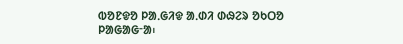ᱵᱚᱱᱫᱚ ᱞᱟᱹᱜᱤᱫ ᱟᱹᱰᱤ ᱰᱷᱮᱨ ᱚᱠᱛᱚ ᱞᱟᱜᱟᱜᱼᱟ᱾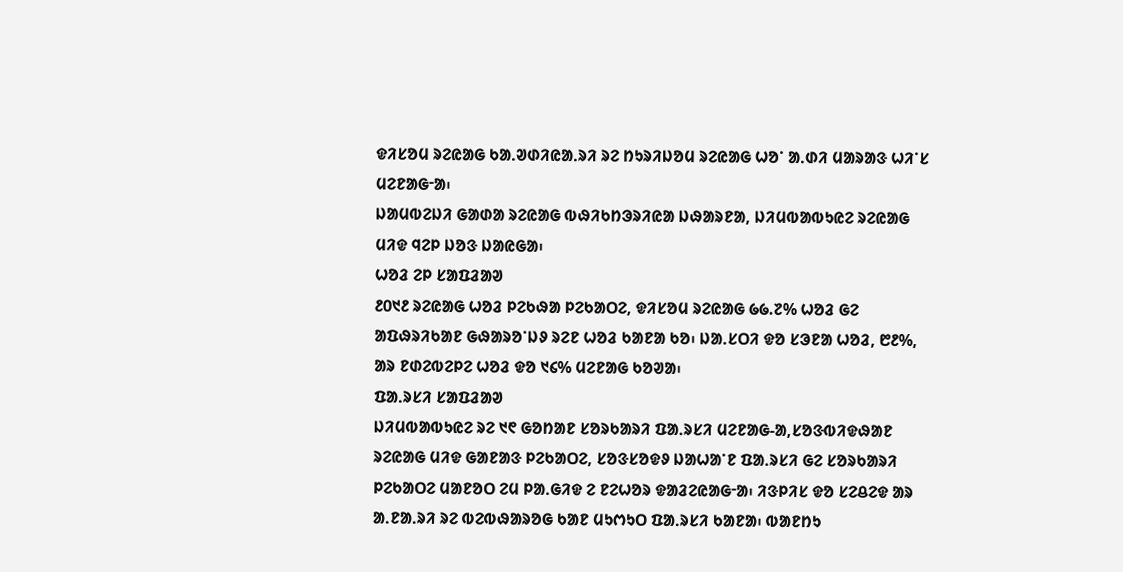ᱫᱤᱥᱚᱢ ᱨᱮᱭᱟᱜ ᱠᱟᱹᱣᱰᱤᱭᱟᱹᱨᱤ ᱨᱮ ᱴᱩᱨᱤᱡᱚᱢ ᱨᱮᱭᱟᱜ ᱦᱚᱸ ᱟᱹᱰᱤ ᱢᱟᱨᱟᱝ ᱦᱤᱸᱥ ᱢᱮᱱᱟᱜᱼᱟ᱾
ᱡᱟᱢᱵᱮᱡᱤ ᱜᱟᱰᱟ ᱨᱮᱭᱟᱜ ᱵᱷᱤᱠᱴᱳᱨᱤᱭᱟ ᱡᱷᱟᱨᱱᱟ, ᱡᱤᱢᱵᱟᱵᱩᱭᱮ ᱨᱮᱭᱟᱜ ᱢᱤᱫ ᱧᱮᱞ ᱡᱚᱝ ᱡᱟᱭᱜᱟ᱾
ᱦᱚᱲ ᱮᱞ ᱥᱟᱯᱲᱟᱣ
᱒᱐᱑᱒ ᱨᱮᱭᱟᱜ ᱦᱚᱲ ᱞᱮᱠᱷᱟ ᱞᱮᱠᱟᱛᱮ, ᱫᱤᱥᱚᱢ ᱨᱮᱭᱟᱜ ᱙᱙.᱗% ᱦᱚᱲ ᱜᱮ ᱟᱯᱷᱨᱤᱠᱟᱱ ᱜᱷᱟᱨᱚᱸᱡᱽ ᱨᱮᱱ ᱦᱚᱲ ᱠᱟᱱᱟ ᱠᱚ᱾ ᱡᱟᱹᱥᱛᱤ ᱫᱚ ᱥᱳᱱᱟ ᱦᱚᱲ, ᱘᱒%, ᱟᱨ ᱱᱰᱮᱵᱮᱞᱮ ᱦᱚᱲ ᱫᱚ ᱑᱔% ᱢᱮᱱᱟᱜ ᱠᱚᱣᱟ᱾
ᱯᱟᱹᱨᱥᱤ ᱥᱟᱯᱲᱟᱣ
ᱡᱤᱢᱵᱟᱵᱩᱭᱮ ᱨᱮ ᱑᱖ ᱜᱚᱴᱟᱱ ᱥᱚᱨᱠᱟᱨᱤ ᱯᱟᱹᱨᱥᱤ ᱢᱮᱱᱟᱜ-ᱟ,ᱥᱚᱝᱵᱤᱫᱷᱟᱱ ᱨᱮᱭᱟᱜ ᱢᱤᱫ ᱜᱟᱱᱟᱝ ᱞᱮᱠᱟᱛᱮ, ᱥᱚᱝᱥᱚᱫᱽ ᱡᱟᱦᱟᱸᱱ ᱯᱟᱹᱨᱥᱤ ᱜᱮ ᱥᱚᱨᱠᱟᱨᱤ ᱞᱮᱠᱟᱛᱮ ᱢᱟᱱᱚᱛ ᱮᱢ ᱞᱟᱹᱜᱤᱫ ᱮ ᱱᱮᱦᱚᱨ ᱫᱟᱲᱮᱭᱟᱜᱼᱟ᱾ ᱤᱝᱞᱤᱥ ᱫᱚ ᱥᱮᱪᱮᱫ ᱟᱨ ᱟᱹᱱᱟᱹᱨᱤ ᱨᱮ ᱵᱮᱵᱷᱟᱨᱚᱜ ᱠᱟᱱ ᱢᱩᱬᱩᱛ ᱯᱟᱹᱨᱥᱤ ᱠᱟᱱᱟ᱾ ᱵᱟᱱᱴᱩ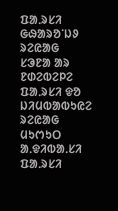ᱯᱟᱹᱨᱥᱤ ᱜᱷᱟᱨᱚᱸᱡᱽ ᱨᱮᱭᱟᱜ ᱥᱳᱱᱟ ᱟᱨ ᱱᱰᱮᱵᱮᱞᱮ ᱯᱟᱹᱨᱥᱤ ᱫᱚ ᱡᱤᱢᱵᱟᱵᱩᱭᱮ ᱨᱮᱭᱟᱜ ᱢᱩᱬᱩᱛ ᱟᱹᱫᱤᱵᱟᱹᱥᱤ ᱯᱟᱹᱨᱥᱤ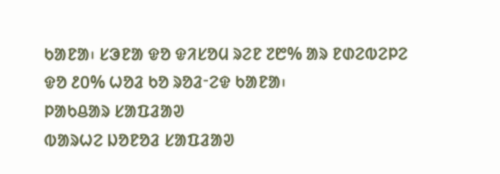ᱠᱟᱱᱟ᱾ ᱥᱳᱱᱟ ᱫᱚ ᱫᱤᱥᱚᱢ ᱨᱮᱱ ᱗᱘% ᱟᱨ ᱱᱰᱮᱵᱮᱞᱮ ᱫᱚ ᱒᱐% ᱦᱚᱲ ᱠᱚ ᱨᱚᱲᱼᱮᱫ ᱠᱟᱱᱟ᱾
ᱞᱟᱠᱪᱟᱨ ᱥᱟᱯᱲᱟᱣ
ᱵᱟᱨᱦᱮ ᱡᱚᱱᱚᱲ ᱥᱟᱯᱲᱟᱣ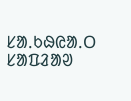ᱥᱟᱹᱠᱷᱭᱟᱹᱛ ᱥᱟᱯᱲᱟᱣ